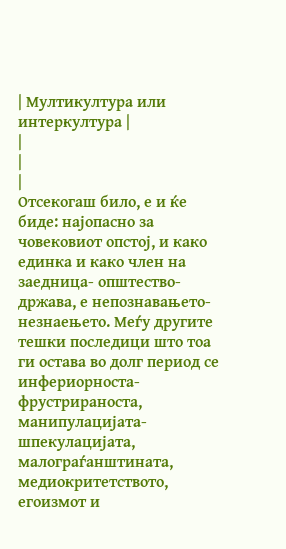| Мултикултура или интеркултура |
|
|
|
Отсекогаш било, е и ќе биде: најопасно за човековиот опстој, и како единка и како член на заедница- општество- држава, е непознавањето- незнаењето. Меѓу другите тешки последици што тоа ги остава во долг период се инфериорноста- фрустрираноста, манипулацијата- шпекулацијата, малограѓанштината, медиокритетството, егоизмот и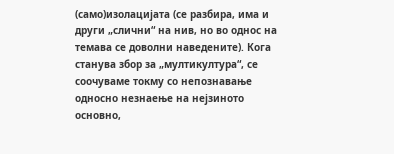(само)изолацијата (се разбира, има и други „слични“ на нив, но во однос на темава се доволни наведените). Кога станува збор за „мултикултура“, се соочуваме токму со непознавање односно незнаење на нејзиното основно,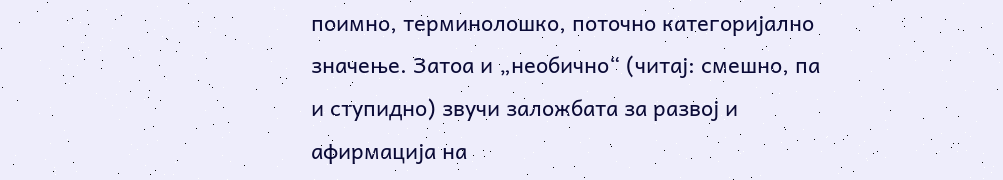поимно, терминолошко, поточно категоријално значење. Затоа и „необично“ (читај: смешно, па и ступидно) звучи заложбата за развој и афирмација на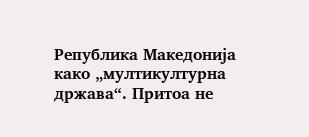Република Македонија како „мултикултурна држава“. Притоа не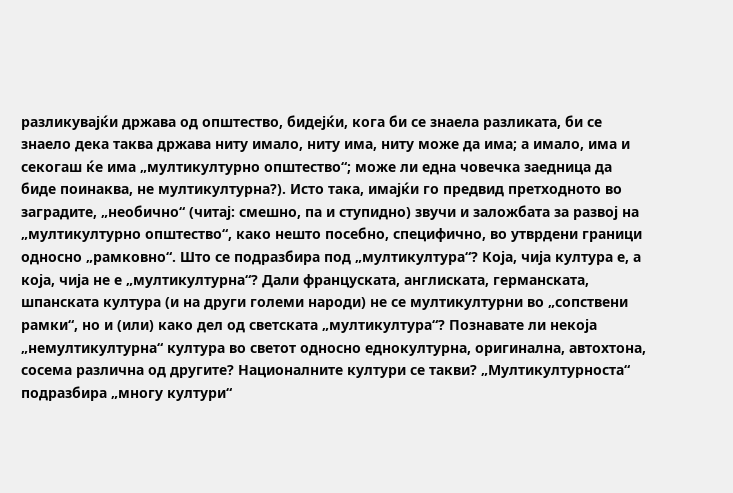разликувајќи држава од општество, бидејќи, кога би се знаела разликата, би се знаело дека таква држава ниту имало, ниту има, ниту може да има; а имало, има и секогаш ќе има „мултикултурно општество“; може ли една човечка заедница да биде поинаква, не мултикултурна?). Исто така, имајќи го предвид претходното во заградите, „необично“ (читај: смешно, па и ступидно) звучи и заложбата за развој на „мултикултурно општество“, како нешто посебно, специфично, во утврдени граници односно „рамковно“. Што се подразбира под „мултикултура“? Која, чија култура е, а која, чија не е „мултикултурна“? Дали француската, англиската, германската, шпанската култура (и на други големи народи) не се мултикултурни во „сопствени рамки“, но и (или) како дел од светската „мултикултура“? Познавате ли некоја „немултикултурна“ култура во светот односно еднокултурна, оригинална, автохтона, сосема различна од другите? Националните култури се такви? „Мултикултурноста“ подразбира „многу култури“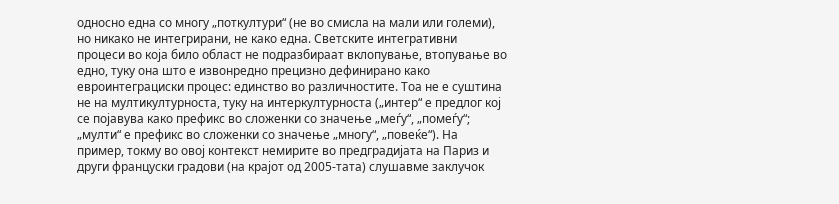односно една со многу „поткултури“ (не во смисла на мали или големи), но никако не интегрирани, не како една. Светските интегративни процеси во која било област не подразбираат вклопување, втопување во едно, туку она што е извонредно прецизно дефинирано како евроинтеграциски процес: единство во различностите. Тоа не е суштина не на мултикултурноста, туку на интеркултурноста („интер“ е предлог кој се појавува како префикс во сложенки со значење „меѓу“, „помеѓу“; „мулти“ е префикс во сложенки со значење „многу“, „повеќе“). На пример, токму во овој контекст немирите во предградијата на Париз и други француски градови (на крајот од 2005-тата) слушавме заклучок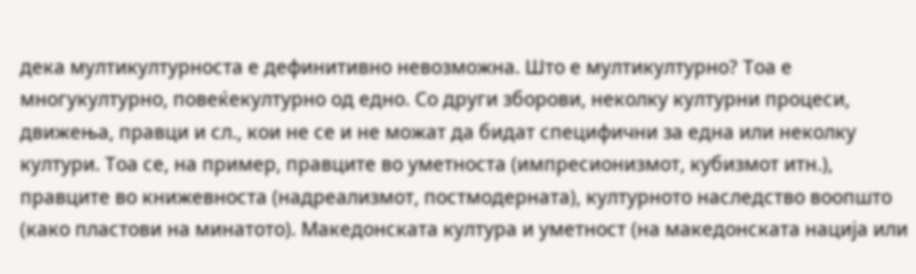дека мултикултурноста е дефинитивно невозможна. Што е мултикултурно? Тоа е многукултурно, повеќекултурно од едно. Со други зборови, неколку културни процеси, движења, правци и сл., кои не се и не можат да бидат специфични за една или неколку култури. Тоа се, на пример, правците во уметноста (импресионизмот, кубизмот итн.), правците во книжевноста (надреализмот, постмодерната), културното наследство воопшто (како пластови на минатото). Македонската култура и уметност (на македонската нација или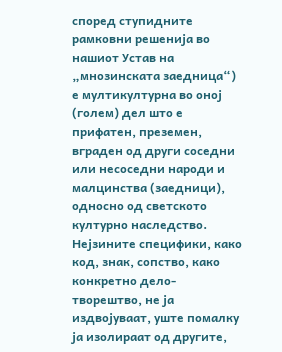според ступидните рамковни решенија во нашиот Устав на „мнозинската заедница“) е мултикултурна во оној (голем) дел што е прифатен, преземен, вграден од други соседни или несоседни народи и малцинства (заедници), односно од светското културно наследство. Нејзините специфики, како код, знак, сопство, како конкретно дело- творештво, не ја издвојуваат, уште помалку ја изолираат од другите,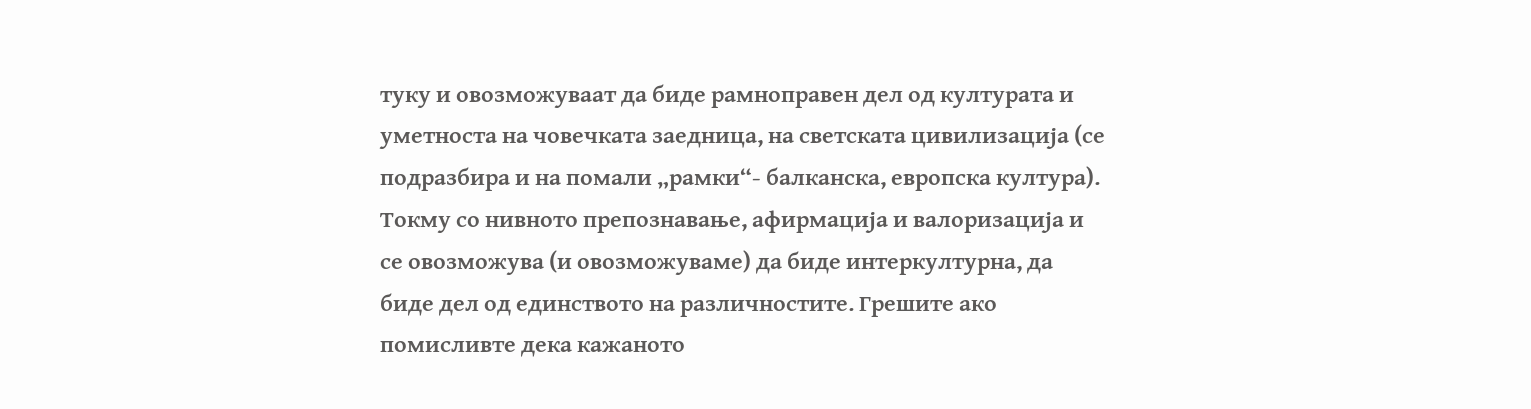туку и овозможуваат да биде рамноправен дел од културата и уметноста на човечката заедница, на светската цивилизација (се подразбира и на помали „рамки“- балканска, европска култура). Токму со нивното препознавање, афирмација и валоризација и се овозможува (и овозможуваме) да биде интеркултурна, да биде дел од единството на различностите. Грешите ако помисливте дека кажаното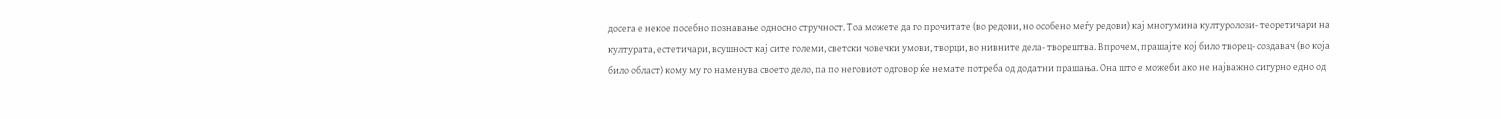досега е некое посебно познавање односно стручност. Тоа можете да го прочитате (во редови, но особено меѓу редови) кај многумина културолози- теоретичари на културата, естетичари, всушност кај сите големи, светски човечки умови, творци, во нивните дела- творештва. Впрочем, прашајте кој било творец- создавач (во која било област) кому му го наменува своето дело, па по неговиот одговор ќе немате потреба од додатни прашања. Она што е можеби ако не најважно сигурно едно од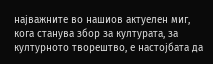најважните во нашиов актуелен миг, кога станува збор за културата, за културното творештво, е настојбата да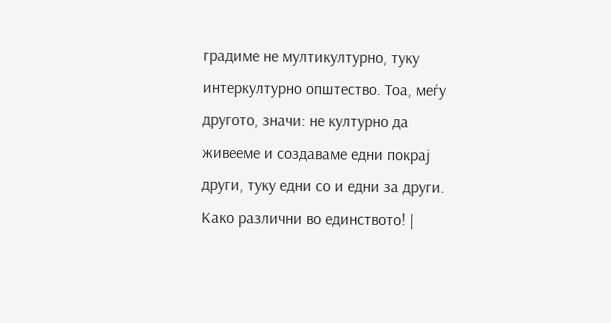градиме не мултикултурно, туку интеркултурно општество. Тоа, меѓу другото, значи: не културно да живееме и создаваме едни покрај други, туку едни со и едни за други. Како различни во единството! |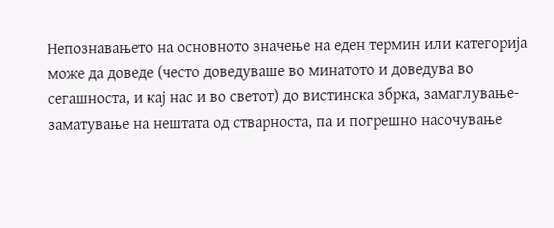Непознавањето на основното значење на еден термин или категорија може да доведе (често доведуваше во минатото и доведува во сегашноста, и кај нас и во светот) до вистинска збрка, замаглување- заматување на нештата од стварноста, па и погрешно насочување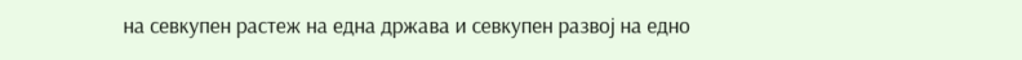на севкупен растеж на една држава и севкупен развој на едно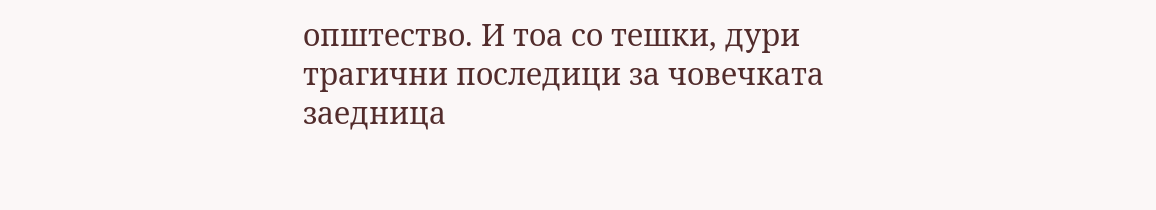општество. И тоа со тешки, дури трагични последици за човечката заедница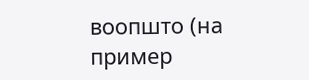воопшто (на пример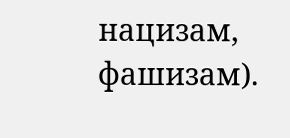нацизам, фашизам).